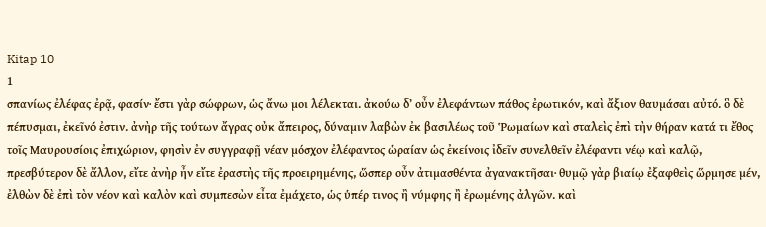Kitap 10
1
σπανίως ἐλέφας ἐρᾷ, φασίν· ἔστι γὰρ σώφρων, ὡς ἄνω μοι λέλεκται. ἀκούω δʼ οὖν ἐλεφάντων πάθος ἐρωτικόν, καὶ ἄξιον θαυμάσαι αὐτό. ὃ δὲ πέπυσμαι, ἐκεῖνό ἐστιν. ἀνὴρ τῆς τούτων ἄγρας οὐκ ἄπειρος, δύναμιν λαβὼν ἐκ βασιλέως τοῦ Ῥωμαίων καὶ σταλεὶς ἐπὶ τὴν θήραν κατά τι ἔθος τοῖς Μαυρουσίοις ἐπιχώριον, φησὶν ἐν συγγραφῇ νέαν μόσχον ἐλέφαντος ὡραίαν ὡς ἐκείνοις ἰδεῖν συνελθεῖν ἐλέφαντι νέῳ καὶ καλῷ, πρεσβύτερον δὲ ἄλλον, εἴτε ἀνὴρ ἦν εἴτε ἐραστὴς τῆς προειρημένης, ὥσπερ οὖν ἀτιμασθέντα ἀγανακτῆσαι· θυμῷ γὰρ βιαίῳ ἐξαφθεὶς ὥρμησε μέν, ἐλθὼν δὲ ἐπὶ τὸν νέον καὶ καλὸν καὶ συμπεσὼν εἶτα ἐμάχετο, ὡς ὑπέρ τινος ἢ νύμφης ἢ ἐρωμένης ἀλγῶν. καὶ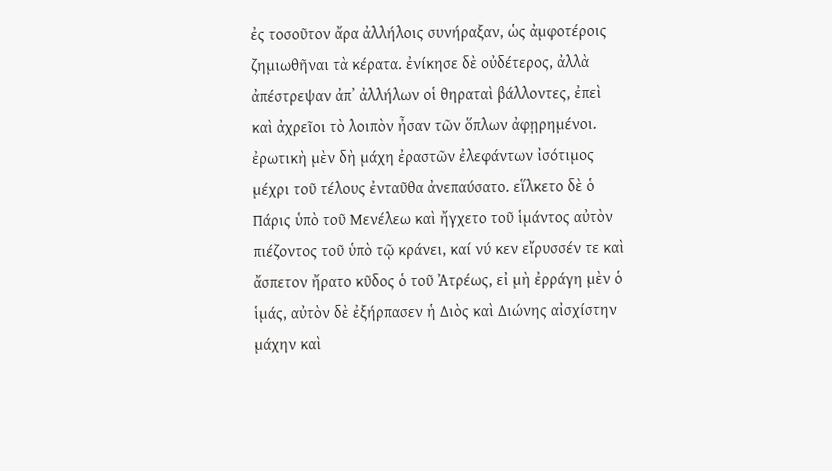ἐς τοσοῦτον ἄρα ἀλλήλοις συνήραξαν, ὡς ἀμφοτέροις ζημιωθῆναι τὰ κέρατα. ἐνίκησε δὲ οὐδέτερος, ἀλλὰ ἀπέστρεψαν ἀπʼ ἀλλήλων οἱ θηραταὶ βάλλοντες, ἐπεὶ καὶ ἀχρεῖοι τὸ λοιπὸν ἦσαν τῶν ὅπλων ἀφῃρημένοι. ἐρωτικὴ μὲν δὴ μάχη ἐραστῶν ἐλεφάντων ἰσότιμος μέχρι τοῦ τέλους ἐνταῦθα ἀνεπαύσατο. εἵλκετο δὲ ὁ Πάρις ὑπὸ τοῦ Μενέλεω καὶ ἤγχετο τοῦ ἱμάντος αὐτὸν πιέζοντος τοῦ ὑπὸ τῷ κράνει, καί νύ κεν εἴρυσσέν τε καὶ ἄσπετον ἤρατο κῦδος ὁ τοῦ Ἀτρέως, εἰ μὴ ἐρράγη μὲν ὁ ἱμάς, αὐτὸν δὲ ἐξήρπασεν ἡ Διὸς καὶ Διώνης αἰσχίστην μάχην καὶ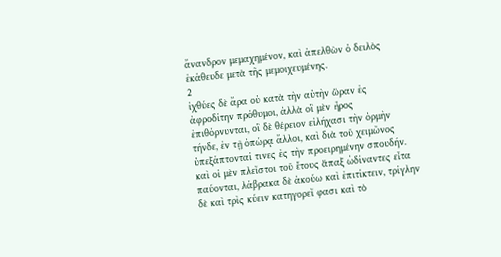ἄνανδρον μεμαχημένον, καὶ ἀπελθὼν ὁ δειλὸς ἐκάθευδε μετὰ τῆς μεμοιχευμένης.
2
ἰχθύες δὲ ἄρα οὐ κατὰ τὴν αὐτὴν ὥραν ἐς ἀφροδίτην πρόθυμοι, ἀλλὰ οἳ μὲν ἦρος ἐπιθόρνυνται, οἳ δὲ θέρειον εἰλήχασι τὴν ὁρμὴν τήνδε, ἐν τῇ ὀπώρᾳ ἄλλοι, καὶ διὰ τοῦ χειμῶνος ὑπεξάπτονταί τινες ἐς τὴν προειρημένην σπουδήν. καὶ οἱ μὲν πλεῖστοι τοῦ ἔτους ἅπαξ ὠδίναντες εἶτα παύονται, λάβρακα δὲ ἀκούω καὶ ἐπιτίκτειν, τρίγλην δὲ καὶ τρὶς κύειν κατηγορεῖ φασι καὶ τὸ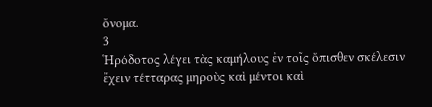ὄνομα.
3
Ἡρόδοτος λέγει τὰς καμήλους ἐν τοῖς ὄπισθεν σκέλεσιν ἔχειν τέτταρας μηροὺς καὶ μέντοι καὶ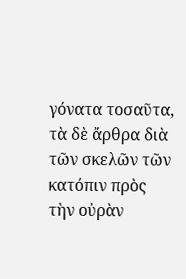γόνατα τοσαῦτα, τὰ δὲ ἄρθρα διὰ τῶν σκελῶν τῶν κατόπιν πρὸς τὴν οὐρὰν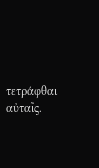τετράφθαι αὐταῖς.